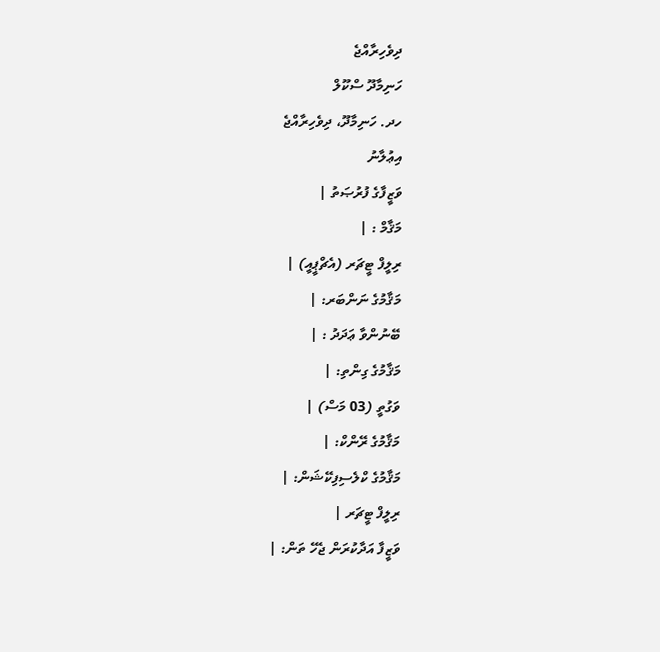ދިވެހިރާއްޖެ
ހަނިމާދޫ ސްކޫލް
ހދ. ހަނިމާދޫ، ދިވެހިރާއްޖެ
އިޢުލާނު
ވަޒީފާގެ ފުރުޞަތު |
މަޤާމް : |
ރިލީފް ޓީޗަރ (އެޗްޕީއީ) |
މަޤާމުގެ ނަންބަރ: |
ބޭނުންވާ ޢަދަދު : |
މަޤާމުގެ ގިންތި: |
ވަގުތީ (03 މަސް) |
މަޤާމުގެ ރޭންކް: |
މަޤާމުގެ ކްލެސިފިކޭޝަން: |
ރިލީފް ޓީޗަރ |
ވަޒީފާ އަދާކުރަން ޖެހޭ ތަން: |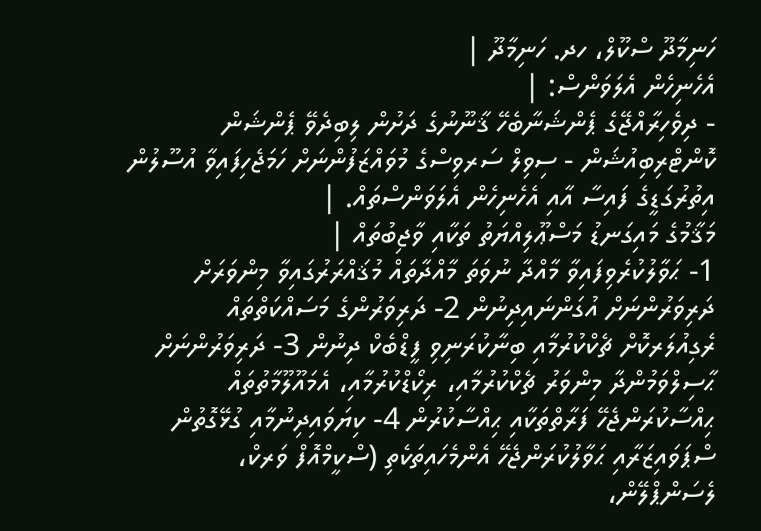ހަނިމާދޫ ސްކޫލް، ހދ. ހަނިމާދޫ |
އެހެނިހެން އެލަވަންސް: |
- ދިވެހިރާއްޖޭގެ ޕެންޝަނާބެހޭ ޤާނޫނުގެ ދަށުން ލިބިދެވޭ ޕެންޝަން ކޮންޓްރިބިއުޝަން - ސިވިލް ސަރވިސްގެ މުވައްޒަފުންނަށް ހަމަޖެހިފައިވާ އުސޫލުން އިތުރުގަޑީގެ ފައިސާ އާއި އެހެނިހެން އެލަވަންސްތައް. |
މަޤާމުގެ މައިގަނޑު މަސްޢޫލިއްޔަތު ތަކާއި ވާޖިބުތައް |
1- ޙަވާލުކުރެވިފައިވާ މާއްދާ ނުވަތަ މާއްދާތައް މުޤައްރަރުގައިވާ މިންވަރަށް ދަރިވަރުންނަށް އުގަންނައިދިނުން 2- ދަރިވަރުންގެ މަސައްކަތްތައް ރެގިއުލަރކޮށް ޗެކްކުރުމާއި ބިނާކުރަނިވި ފީޑްބެކް ދިނުން 3- ދަރިވަރުންނަށް ޙާސިލްވަމުންދާ މިންވަރު ޗެކްކުރުމާއި، ރިކޯޑްކުރުމާއި، އެމައޫލޫމާތުތައް ޙިއްސާކުރަންޖެހޭ ފަރާތްތަކާއި ޙިއްސާކުރުން 4- ކިޔަވައިދިނުމާއި ގުޅޭގޮތުން ސްޕަވައިޒަރާއި ޙަވާލުކުރަންޖެހޭ އެންމެހައިތަކެތި (ސްކީމްއޮފް ވަރކް، ލެސަންޕްލޭން،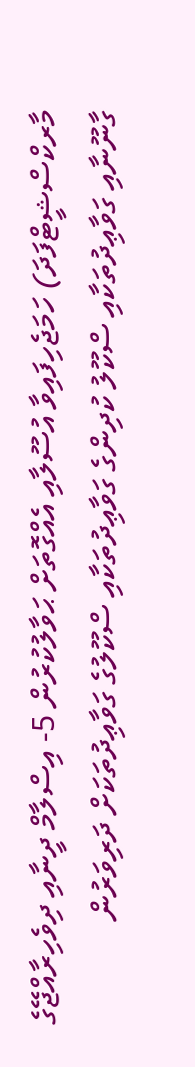މާރކްސްޝީޓްފަދަ) ހަމަޖެހިފައިވާ އުސޫލާއި އެއްގޮތަށް ޙަވާލުކުރުން 5- އިސްލާމް ދީނާއި ދިވެހިރާއްޖޭގެ ގާނޫނާއި ގަވާޢިދުތަކާއި ސްކޫލު ކުދިންގެ ގަވާޢިދުތަކާއި ސްކޫލުގެ ގަވާޢިދުތަކަށް ދަރިވަރުން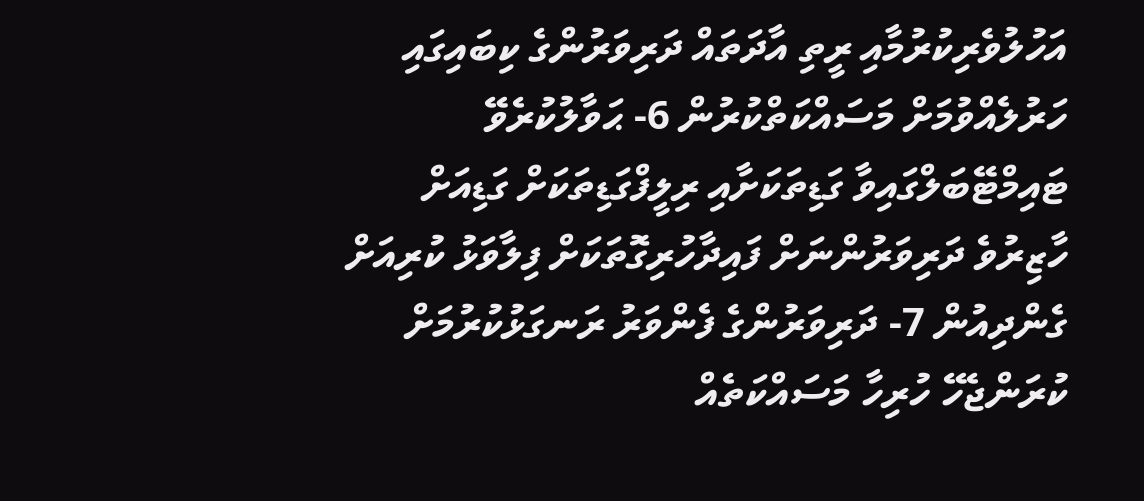އަހުލުވެރިކުރުމާއި ރީތި އާދަތައް ދަރިވަރުންގެ ކިބައިގައި ހަރުލެއްވުމަށް މަސައްކަތްކުރުން 6- ޙަވާލުކުރެވޭ ޓައިމްޓޭބަލްގައިވާ ގަޑިތަކަށާއި ރިލީފްގަޑިތަކަށް ގަޑިއަށް ހާޒިރުވެ ދަރިވަރުންނަށް ފައިދާހުރިގޮތަކަށް ފިލާވަޅު ކުރިއަށް ގެންދިއުން 7- ދަރިވަރުންގެ ފެންވަރު ރަނގަޅުކުރުމަށް ކުރަންޖެހޭ ހުރިހާ މަސައްކަތެއް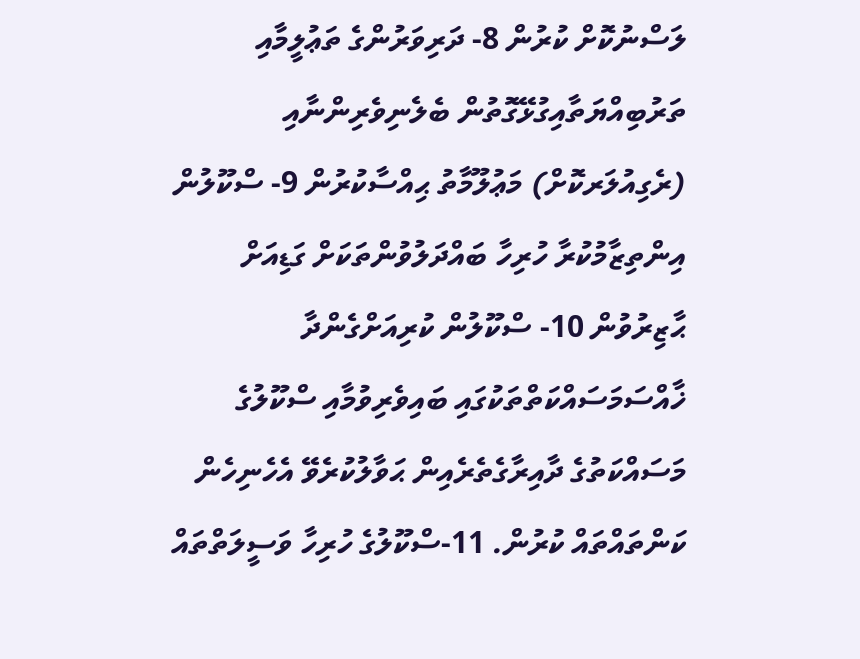ލަސްނުކޮށް ކުރުން 8- ދަރިވަރުންގެ ތަޢުލީމާއި ތަރުބިއްޔަތާއިގުޅޭގޮތުން ބެލެނިވެރިންނާއި (ރެގިއުލަރކޮށް) މަޢުލޫމާތު ޙިއްސާކުރުން 9- ސްކޫލުން އިންތިޒާމުކުރާ ހުރިހާ ބައްދަލުވުންތަކަށް ގަޑިއަށް ޙާޒިރުވުން 10- ސްކޫލުން ކުރިއަށްގެންދާ ޚާއްސަމަސައްކަތްތަކުގައި ބައިވެރިވުމާއި ސްކޫލުގެ މަސައްކަތުގެ ދާއިރާގެތެރެއިން ޙަވާލުކުރެވޭ އެހެނިހެން ކަންތައްތައް ކުރުން. 11-ސްކޫލުގެ ހުރިހާ ވަސީލަތްތައް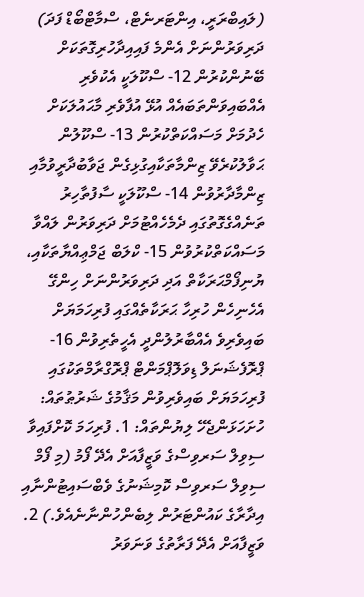(ލައިބްރަރީ، އިންޓަރނެޓް، ސްމާޓްބޯޑް ފަދަ) ދަރިވަރުންނަށް އެންމެ ފައިއިދާހުރިގޮތަކަށް ބޭނުންކުރުން 12- ސްކޫލަކީ އެކުވެރި އެއްބައިވަންތަބައެއް އުޅޭ އުފާވެރި މާޙައުލަކަށް ހެދުމަށް މަސައްކަތްކުރުން 13- ސްކޫލުން ޙަވާލުކުރެވޭ ޒިންމާތަކާއިގުޅިގެން ޖަވާބުދާރީވުމާއި ޒިންމާދާރުވުން 14- ސްކޫލަކީ ސާފުތާހިރު ތަނެއްގެގޮތުގައި ދެމެހެއްޓުމަށް ދަރިވަރުން ލައްވާ މަސައްކަތްކުރުވުން 15- ކްލަބް ޖަމްޢިއްޔާތަކާއި، ޔުނިފޯމްޙަރަކާތް އަދި ދަރިވަރުންނަށް ހިންގޭ އެހެނިހެން ހުރިހާ ޙަރަކާތެއްގައި ފުރިހަމަޔަށް ބައިވެރިވެ އެއްބާރުލުންދީ އެހީތެރިވުން 16- ޕްރޮފެޝަނަލް ޑިވަލޮޕްމަންޓް ޕްރޮގްރާމްތަކުގައި ފުރިހަމަޔަށް ބައިވެރިވުން މަޤާމުގެ ޝަރުޠުތައް:
ހުށަހަޅަންޖެހޭ ލިޔުންތައް: 1. ފުރިހަމަ ކޮށްފައިވާ ސިވިލް ސަރވިސްގެ ވަޒީފާއަށް އެދޭ ފޯމު (މި ފޯމް ސިވިލް ސަރވިސް ކޮމިޝަނުގެ ވެބްސައިޓުންނާއި އިދާރާގެ ކައުންޓަރުން ލިބެންހުންނާނެއެވެ.) 2. ވަޒީފާއަށް އެދޭ ފަރާތުގެ ވަނަވަރު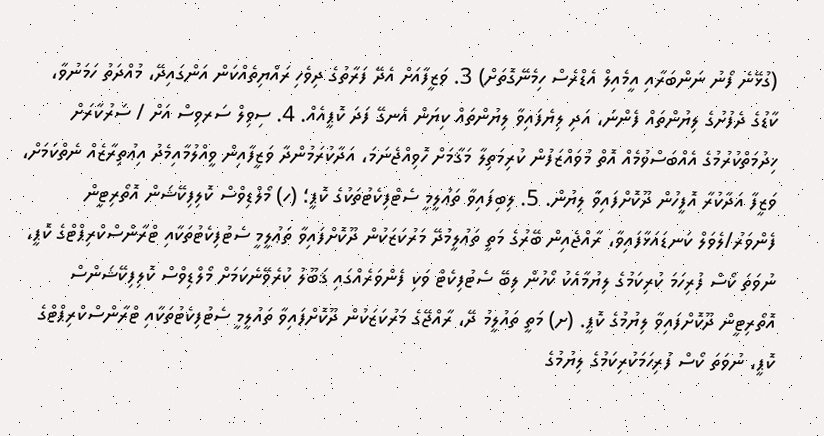(ގުޅޭނެ ފޯނު ނަންބަރާއި އީމެއިލް އެޑްރެސް ހިމެނޭގޮތަށް) 3. ވަޒީފާއަށް އެދޭ ފަރާތުގެ ދިވެހި ރައްޔިތެއްކަން އަންގައިދޭ، މުއްދަތު ހަމަނުވާ، ކާޑުގެ ދެފުށުގެ ލިޔުންތައް ފެންނަ، އަދި ލިޔެފައިވާ ލިޔުންތައް ކިޔަން އެނގޭ ފަދަ ކޮޕީއެއް. 4. ސިވިލް ސަރވިސް އަށް / ސަރުކާރަށް ޚިދުމަތްކުރުމުގެ އެއްބަސްވުމެއް އޮތް މުވައްޒަފުން ކުރިމަތިލާ މަޤާމަށް ހޮވިއްޖެނަމަ، އަދާކުރަމުންދާ ވަޒީފާއިން ވީއްލުމާއިމެދު އިޢުތިރާޒެއް ނެތްކަމަށް، ވަޒީފާ އަދާކުރާ އޮފީހުން ދޫކޮށްފައިވާ ލިޔުން. 5. ލިބިފައިވާ ތަޢުލީމީ ސެޓްފިކެޓުތަކުގެ ކޮޕީ؛ (ހ) މޯލްޑިވްސް ކޮލިފިކޭޝަން އޮތޯރިޓީން ފެންވަރު/ލެވަލް ކަނޑައަޅާފައިވާ، ރާއްޖެއިން ބޭރުގެ މަތީ ތަޢުލީމުދޭ މަރުކަޒަކުން ދޫކޮށްފައިވާ ތަޢުލީމީ ސެޓުފިކެޓުތަކާއި ޓްރާންސްކްރިޕްޓްގެ ކޮޕީ، ނުވަތަ ކޯސް ފުރިހަމަ ކުރިކަމުގެ ލިޔުމާއެކު ކޯހުން ލިބޭ ސެޓުފިކެޓް ވަކި ފެންވަރެއްގައި ޤަބޫލު ކުރެވޭނެކަމަށް މޯލްޑިވްސް ކޮލިފިކޭޝަންސް އޮތޯރިޓީން ދޫކޮށްފައިވާ ލިޔުމުގެ ކޮޕީ. (ށ) މަތީ ތައުލީމު ދޭ، ރާއްޖޭގެ މަރުކަޒަކުން ދޫކޮށްފައިވާ ތައުލީމީ ސެޓުފިކެޓުތަކާއި ޓްރާންސްކްރިޕްޓްގެ ކޮޕީ، ނުވަތަ ކޯސް ފުރިހަމަކުރިކަމުގެ ލިޔުމުގެ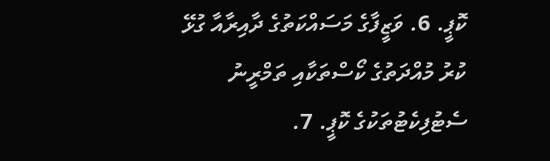ކޮޕީ. 6. ވަޒީފާގެ މަސައްކަތުގެ ދާއިރާއާ ގުޅޭ ކުރު މުއްދަތުގެ ކޯސްތަކާއި ތަމްރީނު ސެޓުފިކެޓުތަކުގެ ކޮޕީ. 7.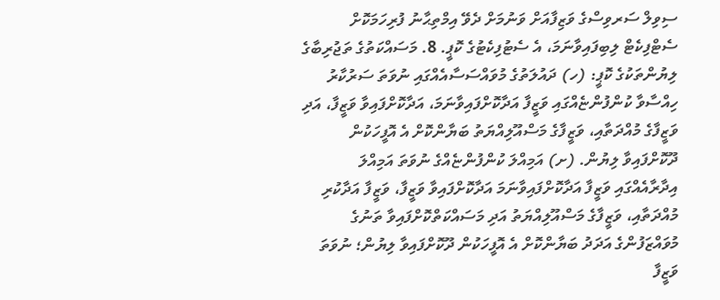ސިވިލް ސަރވިސްގެ ވަޒިފާއަށް ވަނުމަށް ދެވޭ އިމްތިޙާނު ފުރިހަމަކޮށް ސެޓްފިކެޓް ލިބިފައިވާނަމަ، އެ ސެޓުފިކެޓުގެ ކޮޕީ. 8. މަސައްކަތުގެ ތަޖުރިބާގެ ލިޔުންތަކުގެ ކޮޕީ: (ހ) ދައުލަތުގެ މުވައްސަސާއެއްގައި ނުވަތަ ސަރުކާރު ހިއްސާވާ ކުންފުންޏެއްގައި ވަޒީފާ އަދާކޮށްފައިވާނަމަ، އަދާކޮށްފައިވާ ވަޒީފާ، އަދި ވަޒީފާގެ މުއްދަތާއި، ވަޒީފާގެ މަސްއޫލިއްޔަތު ބަޔާންކޮށް އެ އޮފީހަކުން ދޫކޮށްފައިވާ ލިޔުން. (ށ) އަމިއްލަ ކުންފުންޏެއްގެ ނުވަތަ އަމިއްލަ އިދާރާއެއްގައި ވަޒީފާ އަދާކޮށްފައިވާނަމަ އަދާކޮށްފައިވާ ވަޒީފާ، ވަޒީފާ އަދާކުރި މުއްދަތާއި، ވަޒީފާގެ މަސްއޫލިއްޔަތު އަދި މަސައްކަތްކޮށްފައިވާ ތަނުގެ މުވައްޒަފުންގެ އަދަދު ބަޔާންކޮށް އެ އޮފީހަކުން ދޫކޮށްފައިވާ ލިޔުން؛ ނުވަތަ ވަޒީފާ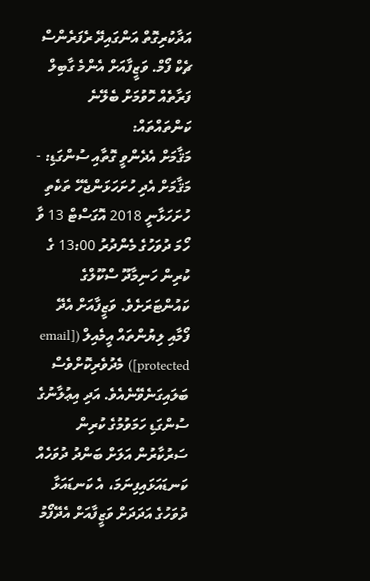އަދާކުރިގޮތް އަންގައިދޭ ރެފަރެންސް ޗެކް ފޯމް. ވަޒީފާއަށް އެންމެ ގާބިލް ފަރާތެއް ހޮވުމަށް ބެލޭނެ ކަންތައްތައް:
މަޤާމަށް އެދެންވީ ގޮތާއި ސުންގަޑި: - މަޤާމަށް އެދި ހުށަހަޅަންޖެހޭ ތަކެތި ހުށަހަޅާނީ 2018 އޮގަސްޓް 13 ވާ ހޯމަ ދުވަހުގެ މެންދުރު 13:00 ގެ ކުރިން ހަނިމާދޫ ސްކޫލްގެ ކައުންޓަރަށެވެ. ވަޒީފާއަށް އެދޭ ފޯމާއި ލިޔުންތައް އީމެއިލް ([email protected]) މެދުވެރިކޮށްވެސް ބަލައިގަނެވޭނެއެވެ. އަދި އިޢުލާނުގެ ސުންގަޑި ހަމަވުމުގެ ކުރިން ސަރުކާރުން އަލަށް ބަންދު ދުވަހެއް ކަނޑައަޅައިފިނަމަ، އެ ކަނޑައަޅާ ދުވަހުގެ އަދަދަށް ވަޒީފާއަށް އެދޭފޯމު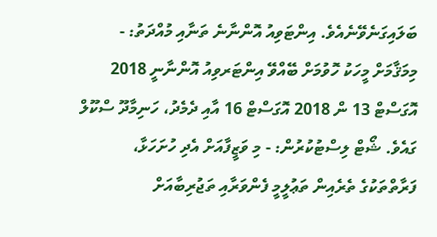ބަލައިގަނެވޭނެއެވެ. އިންޓަވިއު އޮންނާނެ ތަނާއި މުއްދަތު: - މިމަޤާމަށް މީހަކު ހޮވުމަށް ބޭއްވޭ އިންޓަރވިއު އޮންނާނީ 2018 އޮގަސްޓް 13 ން 2018 އޮގަސްޓް 16 އާއި ދެމެދު، ހަނިމާދޫ ސްކޫލް ގައެވެ. ޝޯޓް ލިސްޓުކުރުން: - މި ވަޒީފާއަށް އެދި ހުށަހަޅާ، ފަރާތްތަކުގެ ތެރެއިން ތަޢުލީމީ ފެންވަރާއި ތަޖުރިބާއަށް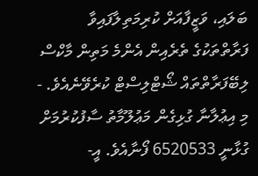ބަލައި، ވަޒީފާއަށް ކުރިމަތިލާފައިވާ ފަރާތްތަކުގެ ތެރެއިން އެންމެ މަތިން މާކްސް ލިބޭފަރާތްތައް ޝޯޓްލިސްޓް ކުރެވޭނެއެވެ. - މި އިޢުލާނާ ގުޅިގެން މަޢުލޫމާތު ސާފުކުރުމަށް ގުޅާނީ 6520533 ފޯނާއެވެ. އީ-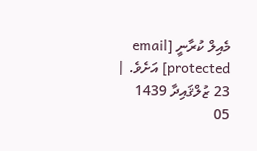މެއިލް ކުރާނީ [email protected] އަށެވެ. |
23 ޒުލްޤައިދާ 1439
05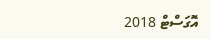އޮގަސްޓް 2018